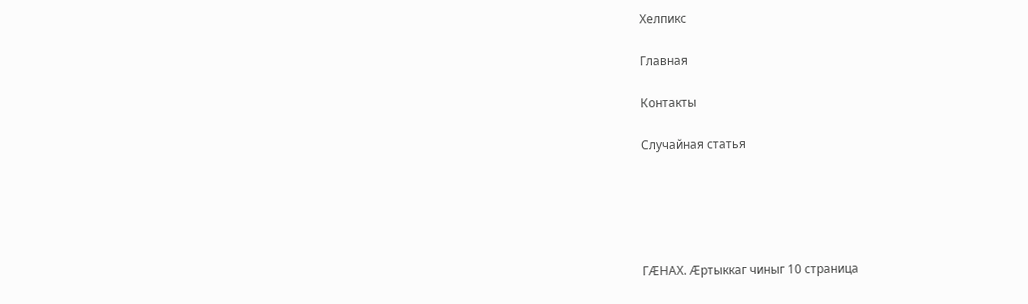Хелпикс

Главная

Контакты

Случайная статья





ГÆНАХ. Æртыккаг чиныг 10 страница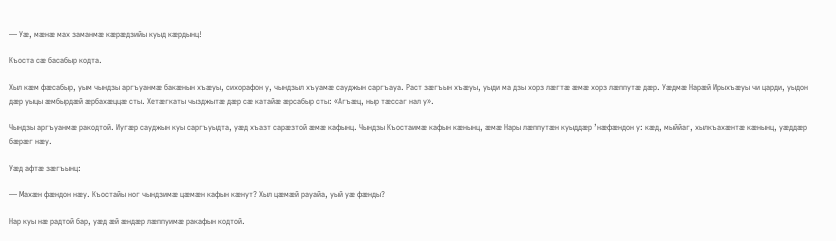— Уæ, мæнæ мах заманмæ кæрæдзийы куыд кæрдынц!

Къоста сæ басабыр кодта.

Хыл кæм фæсабыр, уым чындзы аргъуанмæ бакæнын хъæуы, сихорафон у, чындзыл хъуамæ сауджын саргъауа. Раст зæгъын хъæуы, уыди ма дзы хорз лæгтæ æмæ хорз лæппутæ дæр. Уæдмæ Нарæй Ирыхъæуы чи царди, уыдон дæр уыцы æмбырдæй æрбахæццæ сты. Хетæгкаты чызджытæ дæр сæ катайæ æрсабыр сты: «Агъæц, ныр тæссаг нал у».

Чындзы аргъуанмæ ракодтой. Иугæр сауджын куы саргъуыдта, уæд хъазт сарæзтой æмæ кафынц. Чындзы Къостаимæ кафын кæнынц, æмæ Нары лæппутæн куыддæр ’нæфæндон у: кæд, мыййаг, хылкъахæнтæ кæнынц, уæддæр бæрæг нæу.

Уæд афтæ зæгъынц:

— Махæн фæндон нæу. Къостайы ног чындзимæ цæмæн кафын кæнут? Хыл цæмæй рауайа, уый уæ фæнды?

Нар куы нæ радтой бар, уæд æй æндæр лæппуимæ ракафын кодтой.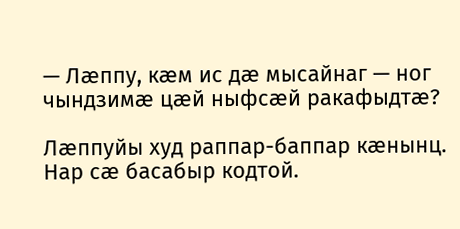— Лæппу, кæм ис дæ мысайнаг — ног чындзимæ цæй ныфсæй ракафыдтæ?

Лæппуйы худ раппар-баппар кæнынц. Нар сæ басабыр кодтой.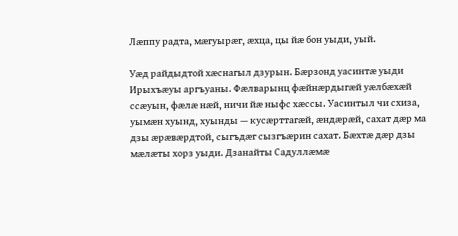Лæппу радта, мæгуырæг, æхца, цы йæ бон уыди, уый.

Уæд райдыдтой хæснагыл дзурын. Бæрзонд уасинтæ уыди Ирыхъæуы аргъуаны. Фæлварынц фæйнæрдыгæй уæлбæхæй ссæуын, фæлæ нæй, ничи йæ ныфс хæссы. Уасинтыл чи схиза, уымæн хуынд, хуынды — кусæрттагæй, æндæрæй, сахат дæр ма дзы æрæвæрдтой, сыгъдæг сызгъæрин сахат. Бæхтæ дæр дзы мæлæты хорз уыди. Дзанайты Садуллæмæ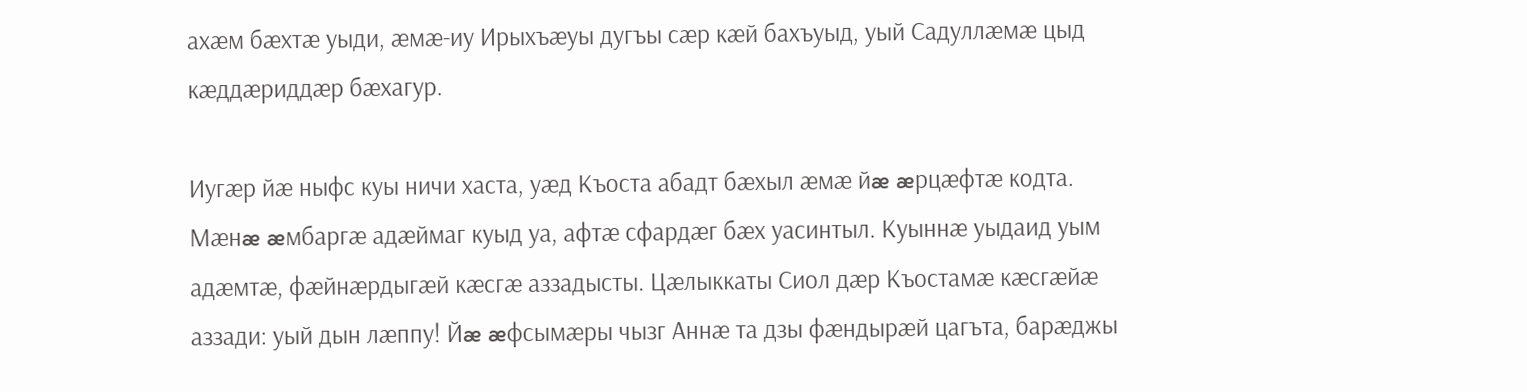ахæм бæхтæ уыди, æмæ-иу Ирыхъæуы дугъы сæр кæй бахъуыд, уый Садуллæмæ цыд кæддæриддæр бæхагур.

Иугæр йæ ныфс куы ничи хаста, уæд Къоста абадт бæхыл æмæ йæ æрцæфтæ кодта. Мæнæ æмбаргæ адæймаг куыд уа, афтæ сфардæг бæх уасинтыл. Куыннæ уыдаид уым адæмтæ, фæйнæрдыгæй кæсгæ аззадысты. Цæлыккаты Сиол дæр Къостамæ кæсгæйæ аззади: уый дын лæппу! Йæ æфсымæры чызг Аннæ та дзы фæндырæй цагъта, барæджы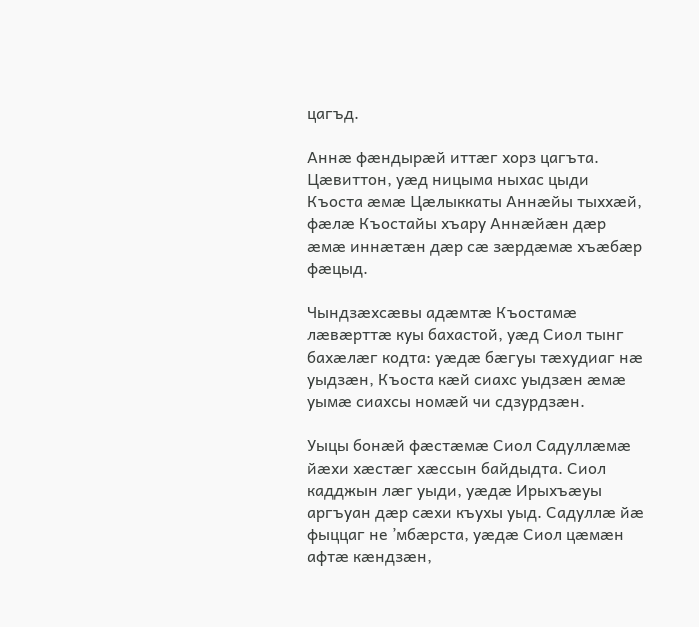цагъд.

Аннæ фæндырæй иттæг хорз цагъта. Цæвиттон, уæд ницыма ныхас цыди Къоста æмæ Цæлыккаты Аннæйы тыххæй, фæлæ Къостайы хъару Аннæйæн дæр æмæ иннæтæн дæр сæ зæрдæмæ хъæбæр фæцыд.

Чындзæхсæвы адæмтæ Къостамæ лæвæрттæ куы бахастой, уæд Сиол тынг бахæлæг кодта: уæдæ бæгуы тæхудиаг нæ уыдзæн, Къоста кæй сиахс уыдзæн æмæ уымæ сиахсы номæй чи сдзурдзæн.

Уыцы бонæй фæстæмæ Сиол Садуллæмæ йæхи хæстæг хæссын байдыдта. Сиол кадджын лæг уыди, уæдæ Ирыхъæуы аргъуан дæр сæхи къухы уыд. Садуллæ йæ фыццаг не ’мбæрста, уæдæ Сиол цæмæн афтæ кæндзæн,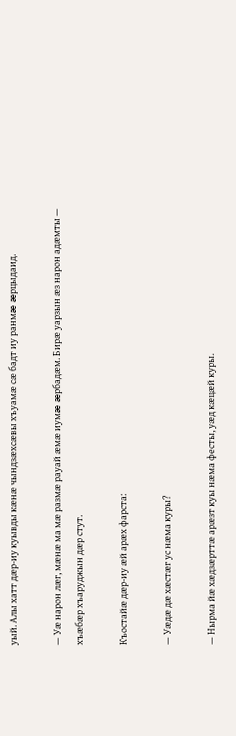уый. Алы хатт дæр-иу куывды кæнæ чындзæхсæвы хъуамæ сæ бадт иу ранмæ æрцыдаид.

— Уæ нарон лæг, мæнæ ма мæ размæ рауай æмæ иумæ æрбадæм. Бирæ уарзын æз нарон адæмты — хъæбæр хъаруджын дæр стут.

Къостайæ дæр-иу æй арæх фарста:

— Уæдæ дæ хæстæг ус нæма куры?

— Нырма йæ хæдзæрттæ арæзт куы нæма фесты, уæд кæцæй куры.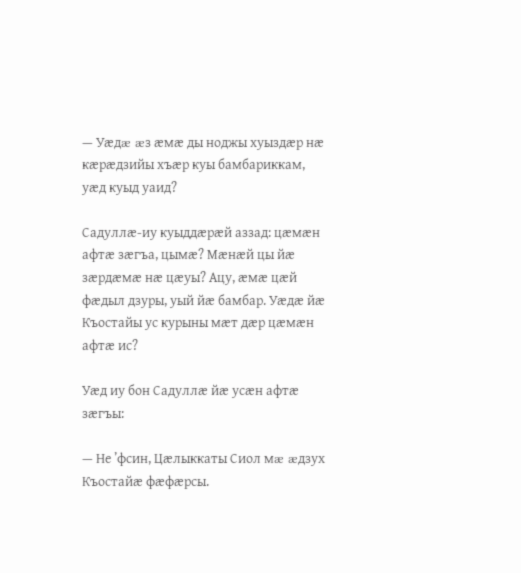— Уæдæ æз æмæ ды ноджы хуыздæр нæ кæрæдзийы хъæр куы бамбариккам, уæд куыд уаид?

Садуллæ-иу куыддæрæй аззад: цæмæн афтæ зæгъа, цымæ? Мæнæй цы йæ зæрдæмæ нæ цæуы? Ацу, æмæ цæй фæдыл дзуры, уый йæ бамбар. Уæдæ йæ Къостайы ус курыны мæт дæр цæмæн афтæ ис?

Уæд иу бон Садуллæ йæ усæн афтæ зæгъы:

— Не ’фсин, Цæлыккаты Сиол мæ æдзух Къостайæ фæфæрсы.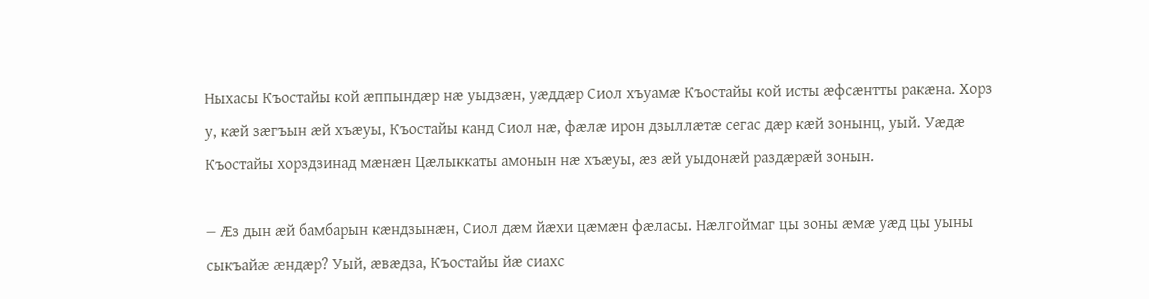Ныхасы Къостайы кой æппындæр нæ уыдзæн, уæддæр Сиол хъуамæ Къостайы кой исты æфсæнтты ракæна. Хорз у, кæй зæгъын æй хъæуы, Къостайы канд Сиол нæ, фæлæ ирон дзыллæтæ сегас дæр кæй зонынц, уый. Уæдæ Къостайы хорздзинад мæнæн Цæлыккаты амонын нæ хъæуы, æз æй уыдонæй раздæрæй зонын.

— Æз дын æй бамбарын кæндзынæн, Сиол дæм йæхи цæмæн фæласы. Нæлгоймаг цы зоны æмæ уæд цы уыны сыкъайæ æндæр? Уый, æвæдза, Къостайы йæ сиахс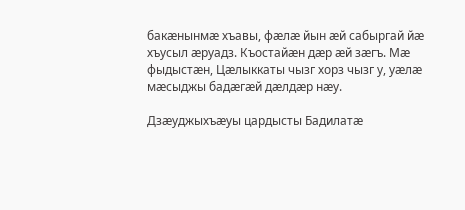бакæнынмæ хъавы, фæлæ йын æй сабыргай йæ хъусыл æруадз. Къостайæн дæр æй зæгъ. Мæ фыдыстæн, Цæлыккаты чызг хорз чызг у, уæлæ мæсыджы бадæгæй дæлдæр нæу.

Дзæуджыхъæуы цардысты Бадилатæ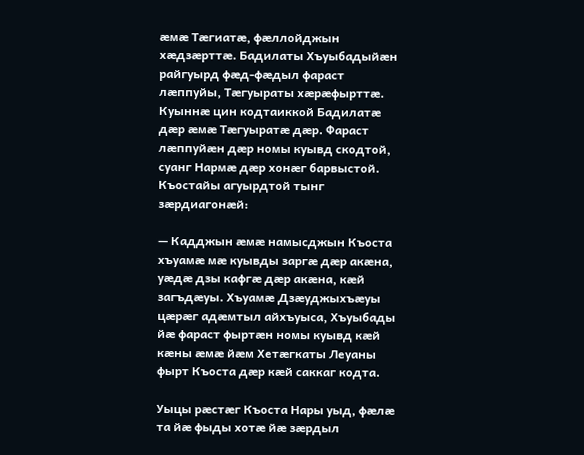æмæ Тæгиатæ, фæллойджын хæдзæрттæ. Бадилаты Хъуыбадыйæн райгуырд фæд-фæдыл фараст лæппуйы, Тæгуыраты хæрæфырттæ. Куыннæ цин кодтаиккой Бадилатæ дæр æмæ Тæгуыратæ дæр. Фараст лæппуйæн дæр номы куывд скодтой, суанг Нармæ дæр хонæг барвыстой. Къостайы агуырдтой тынг зæрдиагонæй:

— Кадджын æмæ намысджын Къоста хъуамæ мæ куывды заргæ дæр акæна, уæдæ дзы кафгæ дæр акæна, кæй загъдæуы. Хъуамæ Дзæуджыхъæуы цæрæг адæмтыл айхъуыса, Хъуыбады йæ фараст фыртæн номы куывд кæй кæны æмæ йæм Хетæгкаты Леуаны фырт Къоста дæр кæй саккаг кодта.

Уыцы рæстæг Къоста Нары уыд, фæлæ та йæ фыды хотæ йæ зæрдыл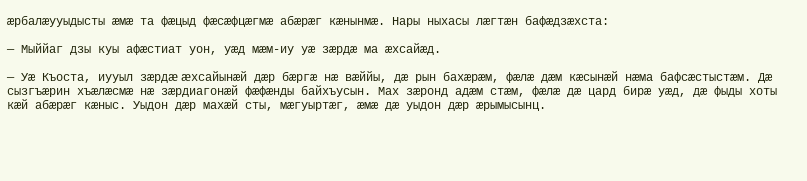æрбалæууыдысты æмæ та фæцыд фæсæфцæгмæ абæрæг кæнынмæ. Нары ныхасы лæгтæн бафæдзæхста:

— Мыййаг дзы куы афæстиат уон, уæд мæм-иу уæ зæрдæ ма æхсайæд.

— Уæ Къоста, иууыл зæрдæ æхсайынæй дæр бæргæ нæ вæййы, дæ рын бахæрæм, фæлæ дæм кæсынæй нæма бафсæстыстæм. Дæ сызгъæрин хъæлæсмæ нæ зæрдиагонæй фæфæнды байхъусын. Мах зæронд адæм стæм, фæлæ дæ цард бирæ уæд, дæ фыды хоты кæй абæрæг кæныс. Уыдон дæр махæй сты, мæгуыртæг, æмæ дæ уыдон дæр æрымысынц.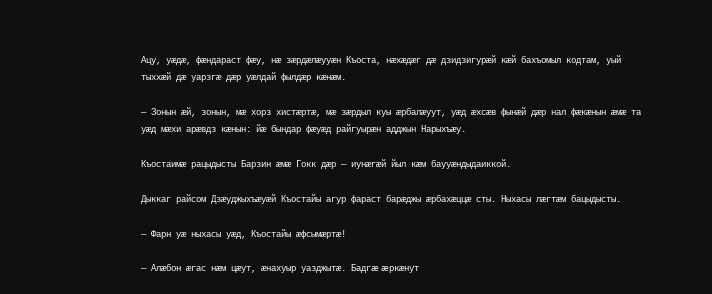Ацу, уæдæ, фæндараст фæу, нæ зæрдæлæууæн Къоста, нæхæдæг дæ дзидзигурæй кæй бахъомыл кодтам, уый тыххæй дæ уарзгæ дæр уæлдай фылдæр кæнæм.

— Зонын æй, зонын, мæ хорз хистæртæ, мæ зæрдыл куы æрбалæуут, уæд æхсæв фынæй дæр нал фæкæнын æмæ та уæд мæхи арæвдз кæнын: йæ бындар фæуæд райгуырæн адджын Нарыхъæу.

Къостаимæ рацыдысты Барзин æмæ Гокк дæр — иунæгæй йыл кæм баууæндыдаиккой.

Дыккаг райсом Дзæуджыхъæуæй Къостайы агур фараст барæджы æрбахæццæ сты. Ныхасы лæгтæм бацыдысты.

— Фарн уæ ныхасы уæд, Къостайы æфсымæртæ!

— Алæбон æгас нæм цæут, æнахуыр уазджытæ. Бадгæ æркæнут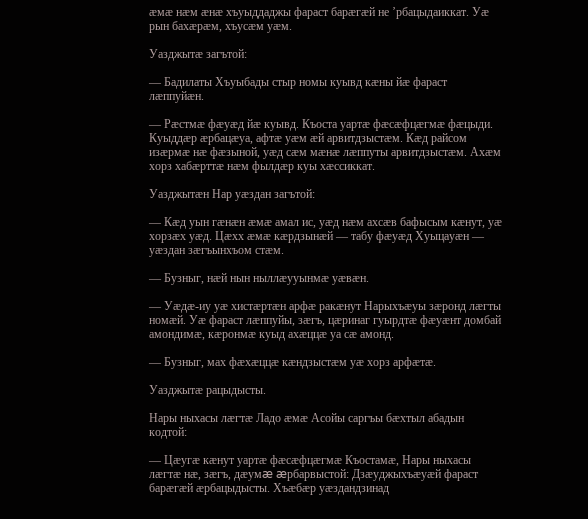æмæ нæм æнæ хъуыддаджы фараст барæгæй не ’рбацыдаиккат. Уæ рын бахæрæм, хъусæм уæм.

Уазджытæ загътой:

— Бадилаты Хъуыбады стыр номы куывд кæны йæ фараст лæппуйæн.

— Рæстмæ фæуæд йæ куывд. Къоста уартæ фæсæфцæгмæ фæцыди. Куыддæр æрбацæуа, афтæ уæм æй арвитдзыстæм. Кæд райсом изæрмæ нæ фæзыной, уæд сæм мæнæ лæппуты арвитдзыстæм. Ахæм хорз хабæрттæ нæм фылдæр куы хæссиккат.

Уазджытæн Нар уæздан загътой:

— Кæд уын гæнæн æмæ амал ис, уæд нæм ахсæв бафысым кæнут, уæ хорзæх уæд. Цæхх æмæ кæрдзынæй — табу фæуæд Хуыцауæн — уæздан зæгъынхъом стæм.

— Бузныг, нæй нын ныллæууынмæ уæвæн.

— Уæдæ-иу уæ хистæртæн арфæ ракæнут Нарыхъæуы зæронд лæгты номæй. Уæ фараст лæппуйы, зæгъ, цæринаг гуырдтæ фæуæнт домбай амондимæ, кæронмæ куыд ахæццæ уа сæ амонд.

— Бузныг, мах фæхæццæ кæндзыстæм уæ хорз арфæтæ.

Уазджытæ рацыдысты.

Нары ныхасы лæгтæ Ладо æмæ Асойы саргъы бæхтыл абадын кодтой:

— Цæугæ кæнут уартæ фæсæфцæгмæ Къостамæ, Нары ныхасы лæгтæ нæ, зæгъ, дæумæ æрбарвыстой: Дзæуджыхъæуæй фараст барæгæй æрбацыдысты. Хъæбæр уæздандзинад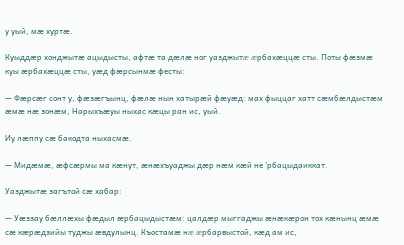у уый, мæ хуртæ.

Куыддæр хонджытæ ацыдысты, афтæ та дæлæ ног уазджытæ æрбахæццæ сты. Поты фæзмæ куы æрбахæццæ сты, уæд фæрсынмæ фесты:

— Фæрсæг сонт у, фæзæгъынц, фæлæ нын хатырæй фæуæд: мах фыццаг хатт сæмбæлдыстæм æмæ нæ зонæм, Нарыхъæуы ныхас кæцы ран ис, уый.

Иу лæппу сæ бакодта ныхасмæ.

— Мидæмæ, æфсæрмы ма кæнут, æнæхъуаджы дæр нæм кæй не ’рбацыдаиккат.

Уазджытæ загътой сæ хабар:

— Уæззау бæллæхы фæдыл æрбацыдыстæм: цалдæр мыггаджы æнæкæрон тох кæнынц æмæ сæ кæрæдзийы туджы æвдулынц. Къостамæ нæ æрбарвыстой, кæд ам ис,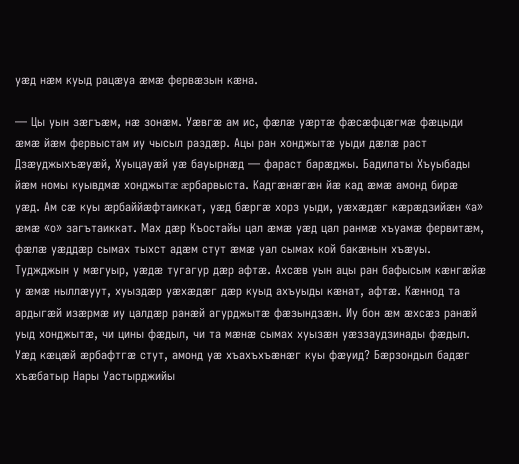уæд нæм куыд рацæуа æмæ фервæзын кæна.

— Цы уын зæгъæм, нæ зонæм. Уæвгæ ам ис, фæлæ уæртæ фæсæфцæгмæ фæцыди æмæ йæм фервыстам иу чысыл раздæр. Ацы ран хонджытæ уыди дæлæ раст Дзæуджыхъæуæй, Хуыцауæй уæ бауырнæд — фараст барæджы. Бадилаты Хъуыбады йæм номы куывдмæ хонджытæ æрбарвыста. Кадгæнæгæн йæ кад æмæ амонд бирæ уæд. Ам сæ куы æрбаййæфтаиккат, уæд бæргæ хорз уыди, уæхæдæг кæрæдзийæн «а» æмæ «о» загътаиккат. Мах дæр Къостайы цал æмæ уæд цал ранмæ хъуамæ фервитæм, фæлæ уæддæр сымах тыхст адæм стут æмæ уал сымах кой бакæнын хъæуы. Туджджын у мæгуыр, уæдæ тугагур дæр афтæ. Ахсæв уын ацы ран бафысым кæнгæйæ у æмæ ныллæуут, хуыздæр уæхæдæг дæр куыд ахъуыды кæнат, афтæ. Кæннод та ардыгæй изæрмæ иу цалдæр ранæй агурджытæ фæзындзæн. Иу бон æм æхсæз ранæй уыд хонджытæ, чи цины фæдыл, чи та мæнæ сымах хуызæн уæззаудзинады фæдыл. Уæд кæцæй æрбафтгæ стут, амонд уæ хъахъхъæнæг куы фæуид? Бæрзондыл бадæг хъæбатыр Нары Уастырджийы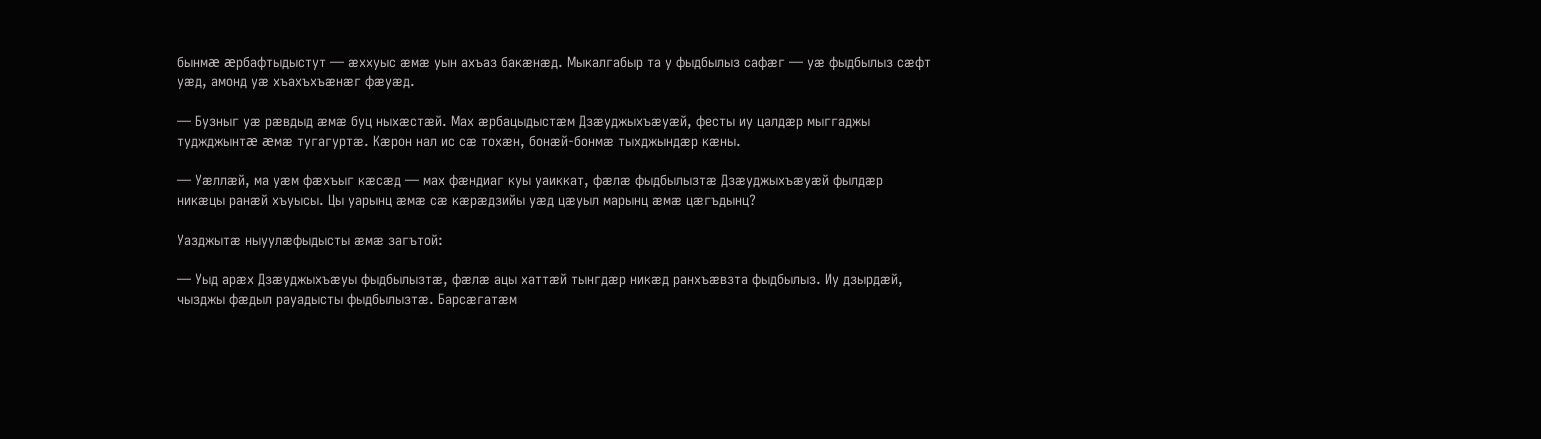бынмæ æрбафтыдыстут — æххуыс æмæ уын ахъаз бакæнæд. Мыкалгабыр та у фыдбылыз сафæг — уæ фыдбылыз сæфт уæд, амонд уæ хъахъхъæнæг фæуæд.

— Бузныг уæ рæвдыд æмæ буц ныхæстæй. Мах æрбацыдыстæм Дзæуджыхъæуæй, фесты иу цалдæр мыггаджы туджджынтæ æмæ тугагуртæ. Кæрон нал ис сæ тохæн, бонæй-бонмæ тыхджындæр кæны.

— Уæллæй, ма уæм фæхъыг кæсæд — мах фæндиаг куы уаиккат, фæлæ фыдбылызтæ Дзæуджыхъæуæй фылдæр никæцы ранæй хъуысы. Цы уарынц æмæ сæ кæрæдзийы уæд цæуыл марынц æмæ цæгъдынц?

Уазджытæ ныуулæфыдысты æмæ загътой:

— Уыд арæх Дзæуджыхъæуы фыдбылызтæ, фæлæ ацы хаттæй тынгдæр никæд ранхъæвзта фыдбылыз. Иу дзырдæй, чызджы фæдыл рауадысты фыдбылызтæ. Барсæгатæм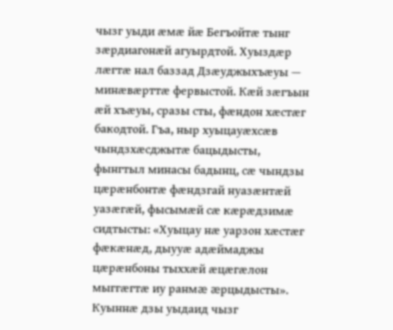чызг уыди æмæ йæ Бегъойтæ тынг зæрдиагонæй агуырдтой. Хуыздæр лæгтæ нал баззад Дзæуджыхъæуы — минæвæрттæ фервыстой. Кæй зæгъын æй хъæуы, сразы сты, фæндон хæстæг бакодтой. Гъа, ныр хуыцауæхсæв чындзхæсджытæ бацыдысты, фынгтыл минасы бадынц, сæ чындзы цæрæнбонтæ фæндзгай нуазæнтæй уазæгæй, фысымæй сæ кæрæдзимæ сидтысты: «Хуыцау нæ уарзон хæстæг фæкæнæд, дыууæ адæймаджы цæрæнбоны тыххæй æцæгæлон мыггæгтæ иу ранмæ æрцыдысты». Куыннæ дзы уыдаид чызг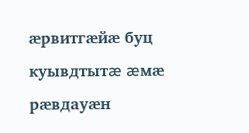æрвитгæйæ буц куывдтытæ æмæ рæвдауæн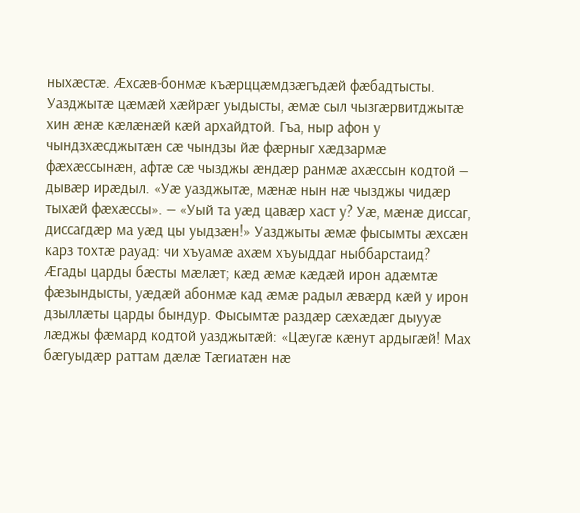ныхæстæ. Æхсæв-бонмæ къæрццæмдзæгъдæй фæбадтысты. Уазджытæ цæмæй хæйрæг уыдысты, æмæ сыл чызгæрвитджытæ хин æнæ кæлæнæй кæй архайдтой. Гъа, ныр афон у чындзхæсджытæн сæ чындзы йæ фæрныг хæдзармæ фæхæссынæн, афтæ сæ чызджы æндæр ранмæ ахæссын кодтой — дывæр ирæдыл. «Уæ уазджытæ, мæнæ нын нæ чызджы чидæр тыхæй фæхæссы». — «Уый та уæд цавæр хаст у? Уæ, мæнæ диссаг, диссагдæр ма уæд цы уыдзæн!» Уазджыты æмæ фысымты æхсæн карз тохтæ рауад: чи хъуамæ ахæм хъуыддаг ныббарстаид? Æгады царды бæсты мæлæт; кæд æмæ кæдæй ирон адæмтæ фæзындысты, уæдæй абонмæ кад æмæ радыл æвæрд кæй у ирон дзыллæты царды бындур. Фысымтæ раздæр сæхæдæг дыууæ лæджы фæмард кодтой уазджытæй: «Цæугæ кæнут ардыгæй! Мах бæгуыдæр раттам дæлæ Тæгиатæн нæ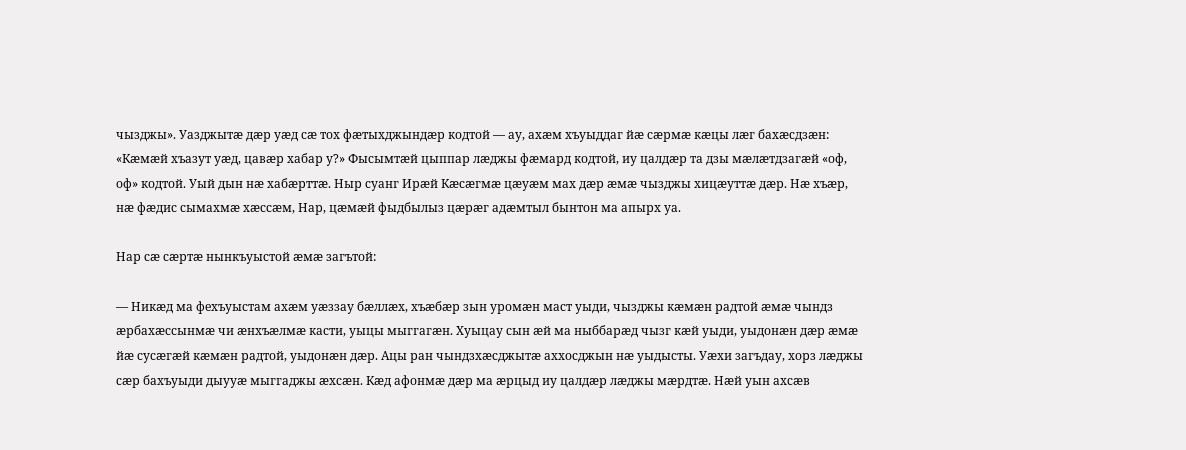чызджы». Уазджытæ дæр уæд сæ тох фæтыхджындæр кодтой — ау, ахæм хъуыддаг йæ сæрмæ кæцы лæг бахæсдзæн: «Кæмæй хъазут уæд, цавæр хабар у?» Фысымтæй цыппар лæджы фæмард кодтой, иу цалдæр та дзы мæлæтдзагæй «оф, оф» кодтой. Уый дын нæ хабæрттæ. Ныр суанг Ирæй Кæсæгмæ цæуæм мах дæр æмæ чызджы хицæуттæ дæр. Нæ хъæр, нæ фæдис сымахмæ хæссæм, Нар, цæмæй фыдбылыз цæрæг адæмтыл бынтон ма апырх уа.

Нар сæ сæртæ нынкъуыстой æмæ загътой:

— Никæд ма фехъуыстам ахæм уæззау бæллæх, хъæбæр зын уромæн маст уыди, чызджы кæмæн радтой æмæ чындз æрбахæссынмæ чи æнхъæлмæ касти, уыцы мыггагæн. Хуыцау сын æй ма ныббарæд чызг кæй уыди, уыдонæн дæр æмæ йæ сусæгæй кæмæн радтой, уыдонæн дæр. Ацы ран чындзхæсджытæ аххосджын нæ уыдысты. Уæхи загъдау, хорз лæджы сæр бахъуыди дыууæ мыггаджы æхсæн. Кæд афонмæ дæр ма æрцыд иу цалдæр лæджы мæрдтæ. Нæй уын ахсæв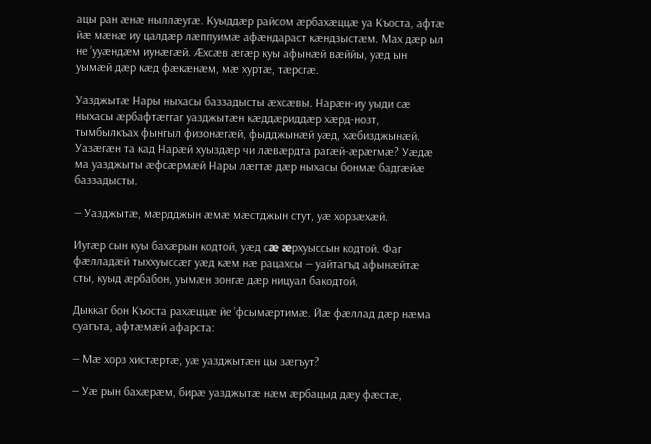ацы ран æнæ ныллæугæ. Куыддæр райсом æрбахæццæ уа Къоста, афтæ йæ мæнæ иу цалдæр лæппуимæ афæндараст кæндзыстæм. Мах дæр ыл не ’ууæндæм иунæгæй. Æхсæв æгæр куы афынæй вæййы, уæд ын уымæй дæр кæд фæкæнæм, мæ хуртæ, тæрсгæ.

Уазджытæ Нары ныхасы баззадысты æхсæвы. Нарæн-иу уыди сæ ныхасы æрбафтæггаг уазджытæн кæддæриддæр хæрд-нозт, тымбылкъах фынгыл физонæгæй, фыдджынæй уæд, хæбизджынæй. Уазæгæн та кад Нарæй хуыздæр чи лæвæрдта рагæй-æрæгмæ? Уæдæ ма уазджыты æфсæрмæй Нары лæгтæ дæр ныхасы бонмæ бадгæйæ баззадысты.

— Уазджытæ, мæрдджын æмæ мæстджын стут, уæ хорзæхæй.

Иугæр сын куы бахæрын кодтой, уæд сæ æрхуыссын кодтой. Фаг фæлладæй тыххуыссæг уæд кæм нæ рацахсы — уайтагъд афынæйтæ сты, куыд æрбабон, уымæн зонгæ дæр ницуал бакодтой.

Дыккаг бон Къоста рахæццæ йе ’фсымæртимæ. Йæ фæллад дæр нæма суагъта, афтæмæй афарста:

— Мæ хорз хистæртæ, уæ уазджытæн цы зæгъут?

— Уæ рын бахæрæм, бирæ уазджытæ нæм æрбацыд дæу фæстæ,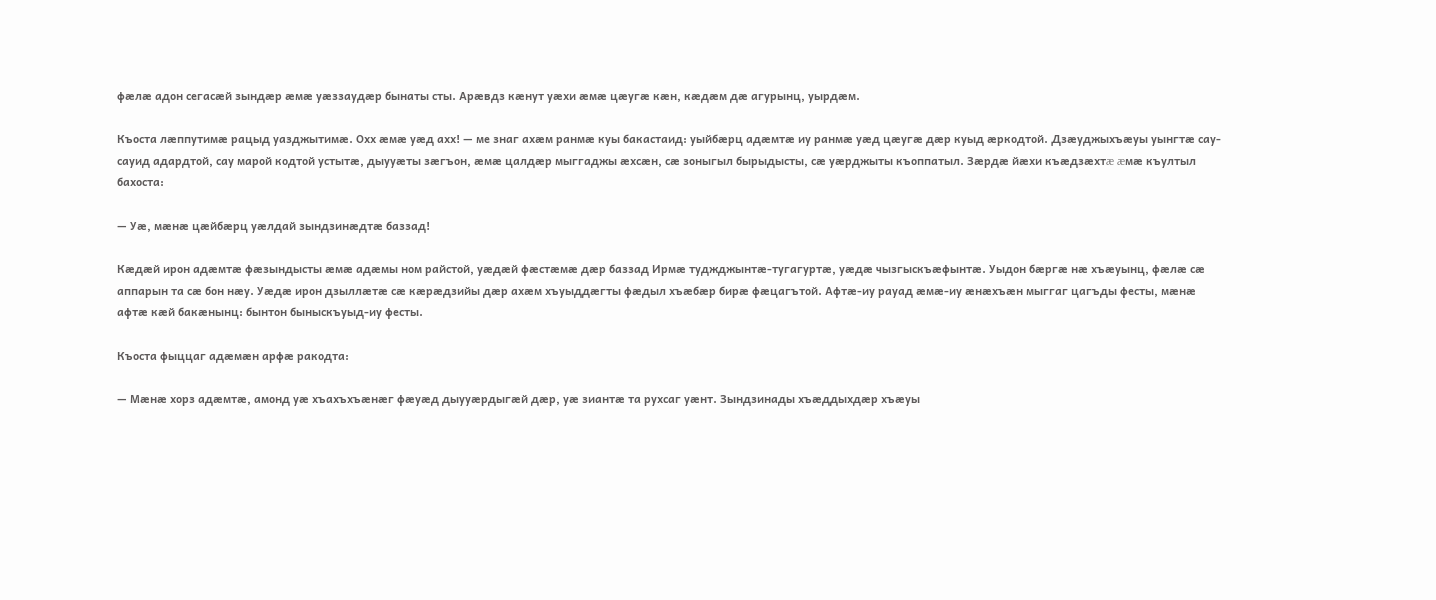фæлæ адон сегасæй зындæр æмæ уæззаудæр бынаты сты. Арæвдз кæнут уæхи æмæ цæугæ кæн, кæдæм дæ агурынц, уырдæм.

Къоста лæппутимæ рацыд уазджытимæ. Охх æмæ уæд ахх! — ме знаг ахæм ранмæ куы бакастаид: уыйбæрц адæмтæ иу ранмæ уæд цæугæ дæр куыд æркодтой. Дзæуджыхъæуы уынгтæ сау-сауид адардтой, сау марой кодтой устытæ, дыууæты зæгъон, æмæ цалдæр мыггаджы æхсæн, сæ зоныгыл бырыдысты, сæ уæрджыты къоппатыл. Зæрдæ йæхи къæдзæхтæ æмæ къултыл бахоста:

— Уæ, мæнæ цæйбæрц уæлдай зындзинæдтæ баззад!

Кæдæй ирон адæмтæ фæзындысты æмæ адæмы ном райстой, уæдæй фæстæмæ дæр баззад Ирмæ туджджынтæ-тугагуртæ, уæдæ чызгыскъæфынтæ. Уыдон бæргæ нæ хъæуынц, фæлæ сæ аппарын та сæ бон нæу. Уæдæ ирон дзыллæтæ сæ кæрæдзийы дæр ахæм хъуыддæгты фæдыл хъæбæр бирæ фæцагътой. Афтæ-иу рауад æмæ-иу æнæхъæн мыггаг цагъды фесты, мæнæ афтæ кæй бакæнынц: бынтон быныскъуыд-иу фесты.

Къоста фыццаг адæмæн арфæ ракодта:

— Мæнæ хорз адæмтæ, амонд уæ хъахъхъæнæг фæуæд дыууæрдыгæй дæр, уæ зиантæ та рухсаг уæнт. Зындзинады хъæддыхдæр хъæуы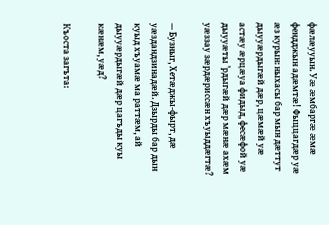фæлæууын. Уæ æмбаргæ æмæ фендджын адæмтæ! Фыццагдæр уæ æз курын: ныхасы бар мын дæттут дыууæрдыгæй дæр, цæмæй уæ астæу æрцæуа фидыд, фесæфой уæ дыууæты ’рдыгæй дæр мæнæ ахæм уæззау зæрдæриссæн хъуыддæгтæ?

— Бузныг, Хетæджы-фырт, дæ уæздандзинадæй. Дзырды бар дын куыд хъуамæ ма раттæм, ай дыууæрдыгæй дæр цагъды куы кæнæм, уæд?

Къоста загъта: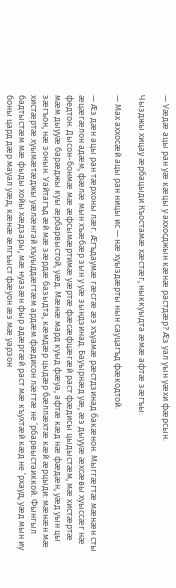— Уæдæ ацы ран уæ кæцы у аххосджын кæнæ растдæр? Æз уал уын уæхи фæрсын.

Чызджы хицау æрбацыди Къостамæ хæстæг, ныккуыдта æмæ афтæ зæгъы:

— Мах аххосæй ацы ран ницы ис — нæ хуыздæрты нын сауцагъд фæкодтой.

— Æз дæн ацы ран тæрхоны лæг. Æгъдаумæ гæсгæ æз хъуамæ рæстдзинад бакæнон. Мыггæгтæ мæнæн сты æцæгæлон адæм, фæлæ мын хъæбæр зын у уæ зындзинад. Бауырнæд уæ, æз дыууæ æхсæвы хуыссæг нæ федтон. Дысон-бонмæ мæ æфсымæртимæ уæртæ фæсæфцæгæй раст фæдисы цыдыстæм, мæ хистæртæ мæм дыууæ барæджы куы æрбарвыстой, уæд. Мæнæ мард куыд фæуа, афтæ кæд нæ фæдæн, уæд уын цы зæгъон, нæ зонын. Уайтагъд æй мæ зæрдæ базыдта, кæмдæр цыдæр бæллæхтæ кæй æрцыди: мæнæн мæ хистæртæ хуымæтæджы уæлæнгай хъуыддæгтæм ардæм фæдисон лæгтæ не ’рбарвыстаиккой. Фынгыл бадтыстæм мæ фыды хойы хæдзары, мæ нуазæн фыр адæргæй раст мæ къухтæй кæд не ’рхауд, уæд мын иу боны цард дæр мауал уæд, кæнæ æлгъыст фæуон æз мæ уарзон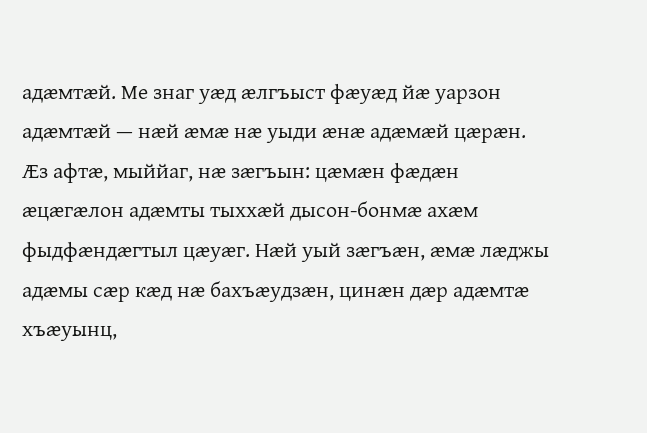адæмтæй. Ме знаг уæд æлгъыст фæуæд йæ уарзон адæмтæй — нæй æмæ нæ уыди æнæ адæмæй цæрæн. Æз афтæ, мыййаг, нæ зæгъын: цæмæн фæдæн æцæгæлон адæмты тыххæй дысон-бонмæ ахæм фыдфæндæгтыл цæуæг. Нæй уый зæгъæн, æмæ лæджы адæмы сæр кæд нæ бахъæудзæн, цинæн дæр адæмтæ хъæуынц,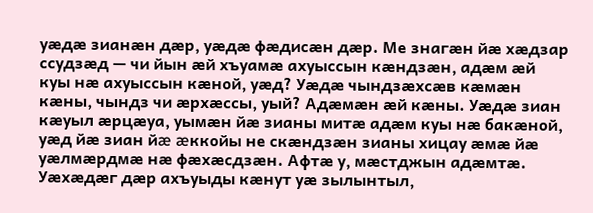уæдæ зианæн дæр, уæдæ фæдисæн дæр. Ме знагæн йæ хæдзар ссудзæд — чи йын æй хъуамæ ахуыссын кæндзæн, адæм æй куы нæ ахуыссын кæной, уæд? Уæдæ чындзæхсæв кæмæн кæны, чындз чи æрхæссы, уый? Адæмæн æй кæны. Уæдæ зиан кæуыл æрцæуа, уымæн йæ зианы митæ адæм куы нæ бакæной, уæд йæ зиан йæ æккойы не скæндзæн зианы хицау æмæ йæ уæлмæрдмæ нæ фæхæсдзæн. Афтæ у, мæстджын адæмтæ. Уæхæдæг дæр ахъуыды кæнут уæ зылынтыл,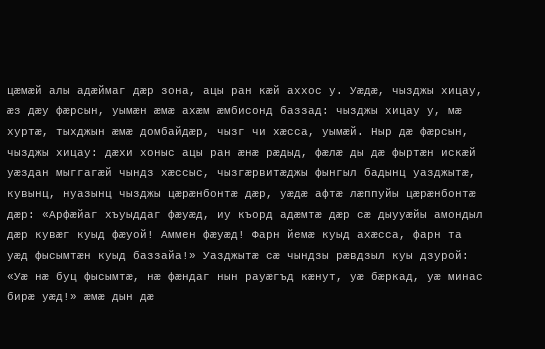цæмæй алы адæймаг дæр зона, ацы ран кæй аххос у. Уæдæ, чызджы хицау, æз дæу фæрсын, уымæн æмæ ахæм æмбисонд баззад: чызджы хицау у, мæ хуртæ, тыхджын æмæ домбайдæр, чызг чи хæсса, уымæй. Ныр дæ фæрсын, чызджы хицау: дæхи хоныс ацы ран æнæ рæдыд, фæлæ ды дæ фыртæн искæй уæздан мыггагæй чындз хæссыс, чызгæрвитæджы фынгыл бадынц уазджытæ, кувынц, нуазынц чызджы цæрæнбонтæ дæр, уæдæ афтæ лæппуйы цæрæнбонтæ дæр: «Арфæйаг хъуыддаг фæуæд, иу къорд адæмтæ дæр сæ дыууæйы амондыл дæр кувæг куыд фæуой! Аммен фæуæд! Фарн йемæ куыд ахæсса, фарн та уæд фысымтæн куыд баззайа!» Уазджытæ сæ чындзы рæвдзыл куы дзурой: «Уæ нæ буц фысымтæ, нæ фæндаг нын рауæгъд кæнут, уæ бæркад, уæ минас бирæ уæд!» æмæ дын дæ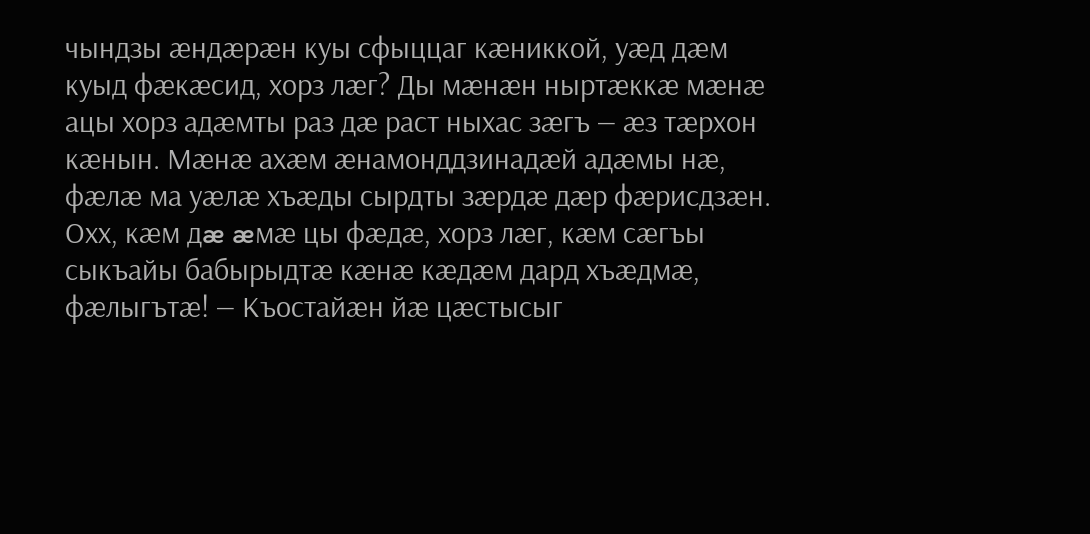чындзы æндæрæн куы сфыццаг кæниккой, уæд дæм куыд фæкæсид, хорз лæг? Ды мæнæн ныртæккæ мæнæ ацы хорз адæмты раз дæ раст ныхас зæгъ — æз тæрхон кæнын. Мæнæ ахæм æнамонддзинадæй адæмы нæ, фæлæ ма уæлæ хъæды сырдты зæрдæ дæр фæрисдзæн. Охх, кæм дæ æмæ цы фæдæ, хорз лæг, кæм сæгъы сыкъайы бабырыдтæ кæнæ кæдæм дард хъæдмæ, фæлыгътæ! — Къостайæн йæ цæстысыг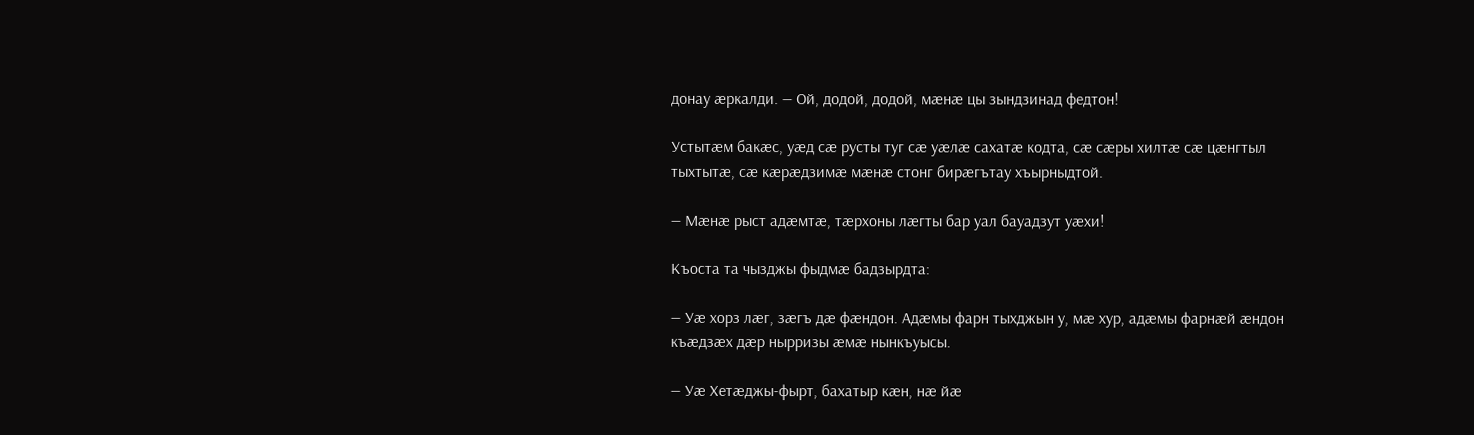донау æркалди. — Ой, додой, додой, мæнæ цы зындзинад федтон!

Устытæм бакæс, уæд сæ русты туг сæ уæлæ сахатæ кодта, сæ сæры хилтæ сæ цæнгтыл тыхтытæ, сæ кæрæдзимæ мæнæ стонг бирæгътау хъырныдтой.

— Мæнæ рыст адæмтæ, тæрхоны лæгты бар уал бауадзут уæхи!

Къоста та чызджы фыдмæ бадзырдта:

— Уæ хорз лæг, зæгъ дæ фæндон. Адæмы фарн тыхджын у, мæ хур, адæмы фарнæй æндон къæдзæх дæр нырризы æмæ нынкъуысы.

— Уæ Хетæджы-фырт, бахатыр кæн, нæ йæ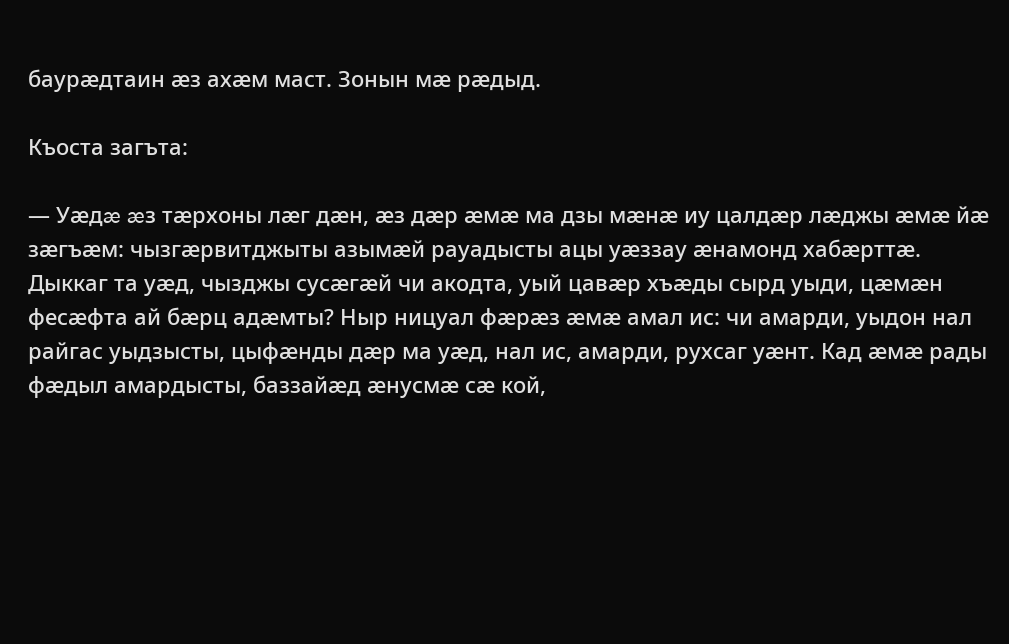баурæдтаин æз ахæм маст. Зонын мæ рæдыд.

Къоста загъта:

— Уæдæ æз тæрхоны лæг дæн, æз дæр æмæ ма дзы мæнæ иу цалдæр лæджы æмæ йæ зæгъæм: чызгæрвитджыты азымæй рауадысты ацы уæззау æнамонд хабæрттæ. Дыккаг та уæд, чызджы сусæгæй чи акодта, уый цавæр хъæды сырд уыди, цæмæн фесæфта ай бæрц адæмты? Ныр ницуал фæрæз æмæ амал ис: чи амарди, уыдон нал райгас уыдзысты, цыфæнды дæр ма уæд, нал ис, амарди, рухсаг уæнт. Кад æмæ рады фæдыл амардысты, баззайæд æнусмæ сæ кой,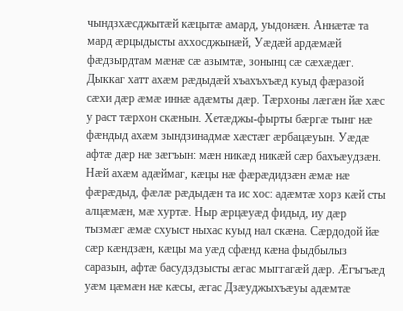чындзхæсджытæй кæцытæ амард, уыдонæн. Аннæтæ та мард æрцыдысты аххосджынæй, Уæдæй ардæмæй фæдзырдтам мæнæ сæ азымтæ, зонынц сæ сæхæдæг. Дыккаг хатт ахæм рæдыдæй хъахъхъæд куыд фæразой сæхи дæр æмæ иннæ адæмты дæр. Тæрхоны лæгæн йæ хæс у раст тæрхон скæнын. Хетæджы-фырты бæргæ тынг нæ фæндыд ахæм зындзинадмæ хæстæг æрбацæуын. Уæдæ афтæ дæр нæ зæгъын: мæн никæд никæй сæр бахъæудзæн. Нæй ахæм адæймаг, кæцы нæ фæрæдидзæн æмæ нæ фæрæдыд, фæлæ рæдыдæн та ис хос: адæмтæ хорз кæй сты алцæмæн, мæ хуртæ. Ныр æрцæуæд фидыд, иу дæр тызмæг æмæ схуыст ныхас куыд нал скæна. Сæрдодой йæ сæр кæндзæн, кæцы ма уæд сфæнд кæна фыдбылыз саразын, афтæ басудздзысты æгас мыггагæй дæр. Æгъгъæд уæм цæмæн нæ кæсы, æгас Дзæуджыхъæуы адæмтæ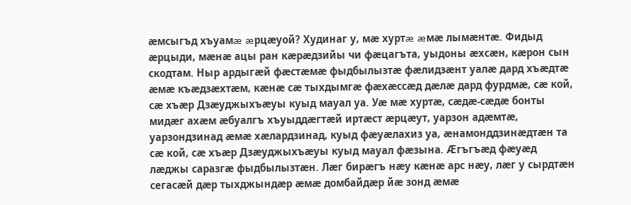æмсыгъд хъуамæ æрцæуой? Худинаг у, мæ хуртæ æмæ лымæнтæ. Фидыд æрцыди, мæнæ ацы ран кæрæдзийы чи фæцагъта, уыдоны æхсæн, кæрон сын скодтам. Ныр ардыгæй фæстæмæ фыдбылызтæ фæлидзæнт уалæ дард хъæдтæ æмæ къæдзæхтæм, кæнæ сæ тыхдымгæ фæхæссæд дæлæ дард фурдмæ, сæ кой, сæ хъæр Дзæуджыхъæуы куыд мауал уа. Уæ мæ хуртæ, сæдæ-сæдæ бонты мидæг ахæм æбуалгъ хъуыддæгтæй иртæст æрцæут, уарзон адæмтæ, уарзондзинад æмæ хæлардзинад, куыд фæуæлахиз уа, æнамонддзинæдтæн та сæ кой, сæ хъæр Дзæуджыхъæуы куыд мауал фæзына. Æгъгъæд фæуæд лæджы саразгæ фыдбылызтæн. Лæг бирæгъ нæу кæнæ арс нæу, лæг у сырдтæн сегасæй дæр тыхджындæр æмæ домбайдæр йæ зонд æмæ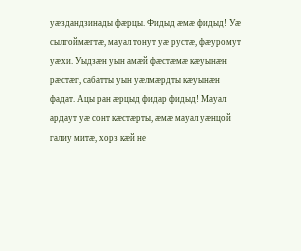уæздандзинады фæрцы. Фидыд æмæ фидыд! Уæ сылгоймæгтæ, мауал тонут уæ рустæ, фæуромут уæхи. Уыдзæн уын амæй фæстæмæ кæуынæн рæстæг, сабатты уын уæлмæрдты кæуынæн фадат. Ацы ран æрцыд фидар фидыд! Мауал ардаут уæ сонт кæстæрты, æмæ мауал уæнцой галиу митæ, хорз кæй не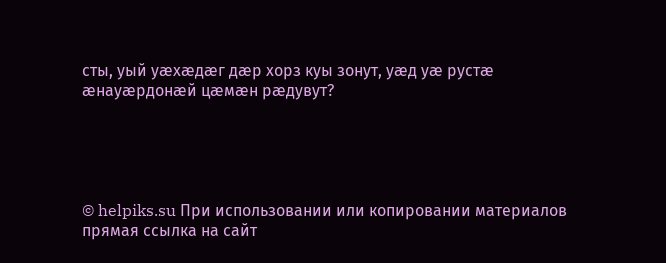сты, уый уæхæдæг дæр хорз куы зонут, уæд уæ рустæ æнауæрдонæй цæмæн рæдувут?





© helpiks.su При использовании или копировании материалов прямая ссылка на сайт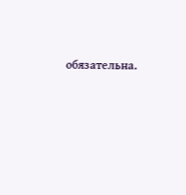обязательна.